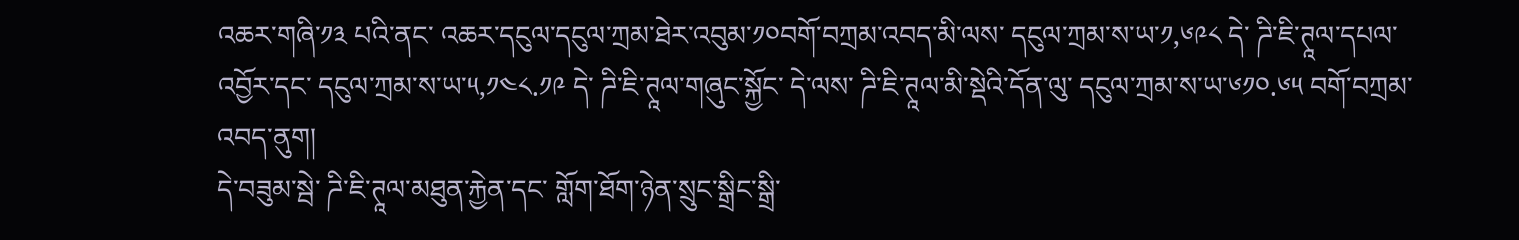འཆར་གཞི་༡༣ པའི་ནང་ འཆར་དངུལ་དངུལ་ཀྲམ་ཐེར་འབུམ་༡༠བགོ་བཀྲམ་འབད་མི་ལས་ དངུལ་ཀྲམ་ས་ཡ་༡,༦༩༨ དེ་ ཌི་ཇི་ཊཱལ་དཔལ་འབྱོར་དང་ དངུལ་ཀྲམ་ས་ཡ་༥,༡༤༨.༡༩ དེ་ ཌི་ཇི་ཊཱལ་གཞུང་སྐྱོང་ དེ་ལས་ ཌི་ཇི་ཊཱལ་མི་སྡེའི་དོན་ལུ་ དངུལ་ཀྲམ་ས་ཡ་༦༡༠.༦༥ བགོ་བཀྲམ་འབད་ནུག།
དེ་བཟུམ་སྦེ་ ཌི་ཇི་ཊཱལ་མཐུན་རྐྱེན་དང་ གློག་ཐོག་ཉེན་སྲུང་སྒྲིང་སྒྲི་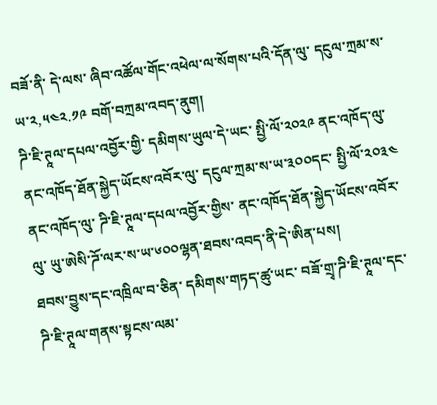བཟོ་ནི་ དེ་ལས་ ཞིབ་འཚོལ་གོང་འཕེལ་ལ་སོགས་པའི་དོན་ལུ་ དངུལ་ཀྲམ་ས་ཡ་༢,༥༤༢.༡༩ བགོ་བཀྲམ་འབད་ནུག།
ཌི་ཇི་ཊཱལ་དཔལ་འབྱོར་གྱི་ དམིགས་ཡུལ་དེ་ཡང་ སྤྱི་ལོ་༢༠༢༩ ནང་འཁོད་ལུ་ ནང་འཁོད་ཐོན་སྐྱེད་ཡོངས་འབོར་ལུ་ དངུལ་ཀྲམ་ས་ཡ་༣༠༠དང་ སྤྱི་ལོ་༢༠༣༤ ནང་འཁོད་ལུ་ ཌི་ཇི་ཊཱལ་དཔལ་འབྱོར་གྱིས་ ནང་འཁོད་ཐོན་སྐྱེད་ཡོངས་འབོར་ལུ་ ཡུ་ཨེསི་ཌོ་ལར་ས་ཡ་༦༠༠ལྷན་ཐབས་འབད་ནི་དེ་ཨིན་པས།
ཐབས་བྱུས་དང་འཁྲིལ་བ་ཅིན་ དམིགས་གཏད་ཚུ་ཡང་ བཟོ་གྲྭ་ཌི་ཇི་ཊཱལ་དང་ ཌི་ཇི་ཊཱལ་གནས་སྟངས་ལམ་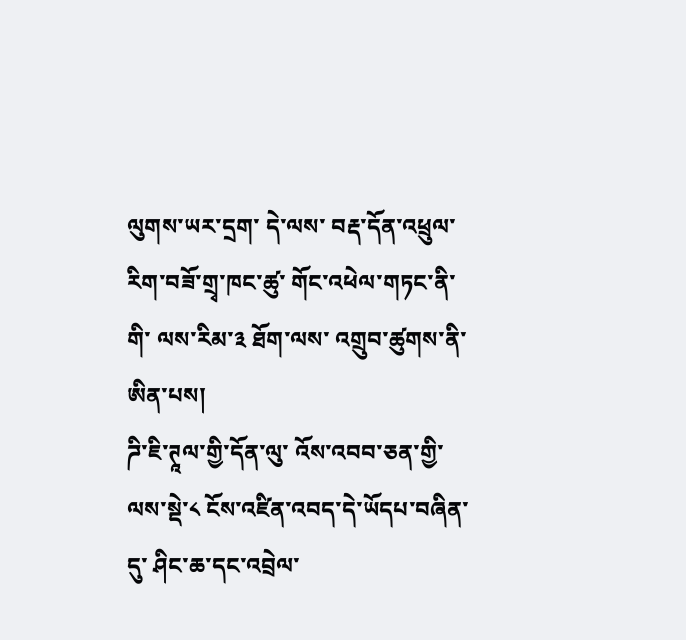ལུགས་ཡར་དྲག་ དེ་ལས་ བརྡ་དོན་འཕྲུལ་རིག་བཟོ་གྲྭ་ཁང་ཚུ་ གོང་འཕེལ་གཏང་ནི་གི་ ལས་རིམ་༣ ཐོག་ལས་ འགྲུབ་ཚུགས་ནི་ཨིན་པས།
ཌི་ཇི་ཊཱལ་གྱི་དོན་ལུ་ འོས་འབབ་ཅན་གྱི་ ལས་སྡེ་༨ ངོས་འཛིན་འབད་དེ་ཡོདཔ་བཞིན་དུ་ ཤིང་ཆ་དང་འབྲེལ་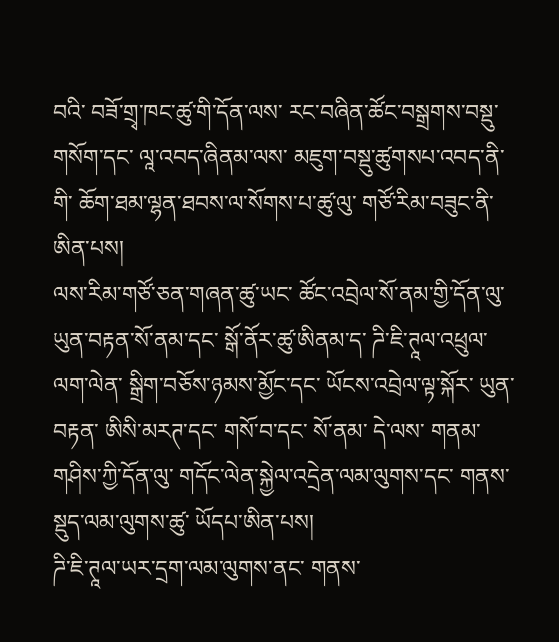བའི་ བཟོ་གྲྭ་ཁང་ཚུ་གི་དོན་ལས་ རང་བཞིན་ཚོང་བསྒྲགས་བསྡུ་གསོག་དང་ ལཱ་འབད་ཞིནམ་ལས་ མཇུག་བསྡུ་ཚུགསཔ་འབད་ནི་གི་ ཆོག་ཐམ་ལྷན་ཐབས་ལ་སོགས་པ་ཚུ་ལུ་ གཙོ་རིམ་བཟུང་ནི་ཨིན་པས།
ལས་རིམ་གཙོ་ཅན་གཞན་ཚུ་ཡང་ ཚོང་འབྲེལ་སོ་ནམ་གྱི་དོན་ལུ་ ཡུན་བརྟན་སོ་ནམ་དང་ སྒོ་ནོར་ཚུ་ཨིནམ་ད་ ཌི་ཇི་ཊཱལ་འཕྲུལ་ལག་ལེན་ སྒྲིག་བཅོས་ཉམས་མྱོང་དང་ ཡོངས་འབྲེལ་ལྟ་སྐོར་ ཡུན་བརྟན་ ཨིསི་མརཊ་དང་ གསོ་བ་དང་ སོ་ནམ་ དེ་ལས་ གནམ་གཤིས་ཀྱི་དོན་ལུ་ གདོང་ལེན་སྐྱེལ་འདྲེན་ལམ་ལུགས་དང་ གནས་སྡུད་ལམ་ལུགས་ཚུ་ ཡོདཔ་ཨིན་པས།
ཌི་ཇི་ཊཱལ་ཡར་དྲག་ལམ་ལུགས་ནང་ གནས་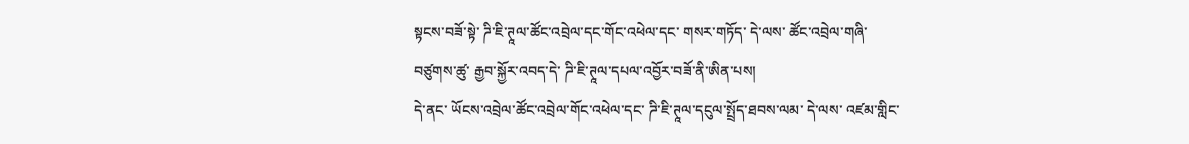སྟངས་བཟོ་སྟེ་ ཌི་ཇི་ཊཱལ་ཚོང་འབྲེལ་དང་གོང་འཕེལ་དང་ གསར་གཏོད་ དེ་ལས་ ཚོང་འབྲེལ་གཞི་བཙུགས་ཚུ་ རྒྱབ་སྐྱོར་འབད་དེ་ ཌི་ཇི་ཊཱལ་དཔལ་འབྱོར་བཟོ་ནི་ཨིན་པས།
དེ་ནང་ ཡོངས་འབྲེལ་ཚོང་འབྲེལ་གོང་འཕེལ་དང་ ཌི་ཇི་ཊཱལ་དངུལ་སྤྲོད་ཐབས་ལམ་ དེ་ལས་ འཛམ་གླིང་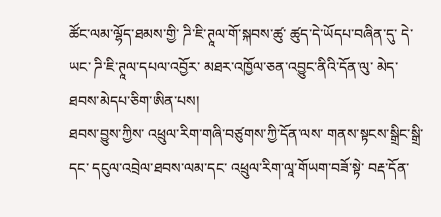ཚོང་ལམ་ལྷོད་ཐམས་གྱི་ ཌི་ཇི་ཊཱལ་གོ་སྐབས་ཚུ་ ཚུད་དེ་ཡོདཔ་བཞིན་དུ་ དེ་ཡང་ ཌི་ཇི་ཊཱལ་དཔལ་འབྱོར་ མཐར་འཁྱོལ་ཅན་འབྱུང་ནིའི་དོན་ལུ་ མེད་ཐབས་མེདཔ་ཅིག་ཨིན་པས།
ཐབས་བྱུས་ཀྱིས་ འཕྲུལ་རིག་གཞི་བཙུགས་ཀྱི་དོན་ལས་ གནས་སྟངས་སྒྲིང་སྒྲི་དང་ དངུལ་འབྲེལ་ཐབས་ལམ་དང་ འཕྲུལ་རིག་ལཱ་གོཡག་བཟོ་སྟེ་ བརྡ་དོན་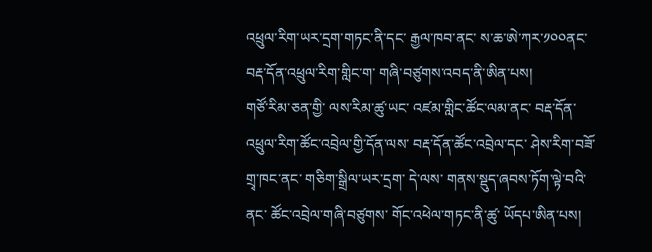འཕྲུལ་རིག་ཡར་དྲག་གཏང་ནི་དང་ རྒྱལ་ཁབ་ནང་ ས་ཆ་ཨེ་ཀར་༡༠༠ནང་ བརྡ་དོན་འཕྲུལ་རིག་གླིང་ག་ གཞི་བཙུགས་འབད་ནི་ཨིན་པས།
གཙོ་རིམ་ཅན་གྱི་ ལས་རིམ་ཚུ་ཡང་ འཛམ་གླིང་ཚོང་ལམ་ནང་ བརྡ་དོན་འཕྲུལ་རིག་ཚོང་འབྲེལ་གྱི་དོན་ལས་ བརྡ་དོན་ཚོང་འབྲེལ་དང་ ཤེས་རིག་བཟོ་གྲྭ་ཁང་ནང་ གཅིག་སྒྲིལ་ཡར་དྲག་ དེ་ལས་ གནས་སྡུད་ཞབས་ཏོག་ལྟེ་བའི་ནང་ ཚོང་འབྲེལ་གཞི་བཙུགས་ གོང་འཕེལ་གཏང་ནི་ཚུ་ ཡོདཔ་ཨིན་པས།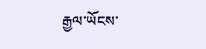རྒྱལ་ཡོངས་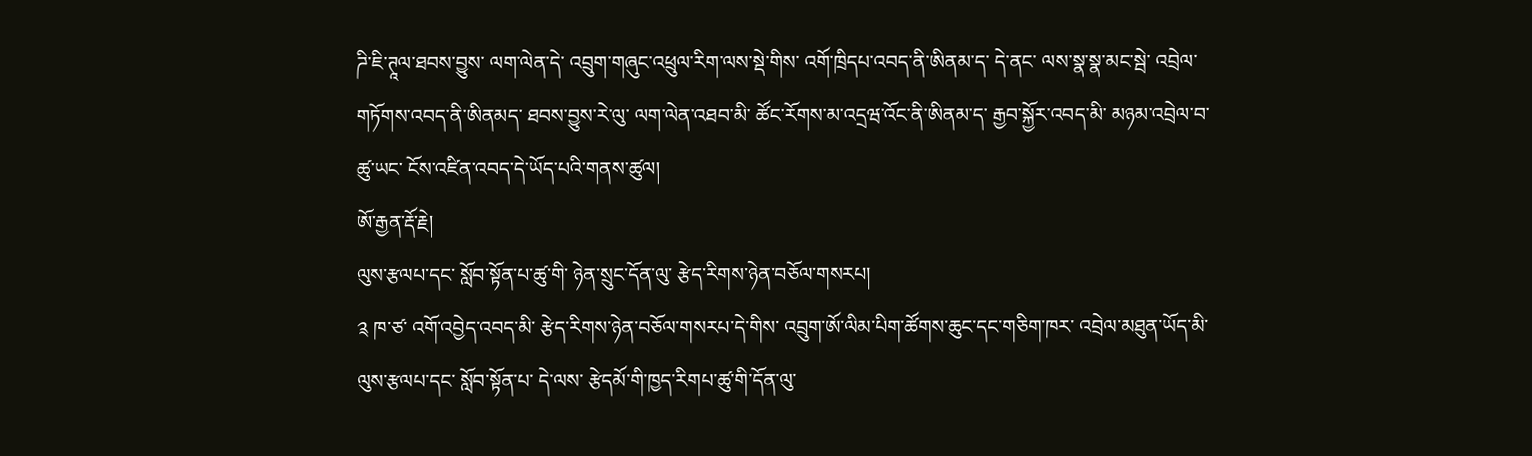ཌི་ཇི་ཊཱལ་ཐབས་བྱུས་ ལག་ལེན་དེ་ འབྲུག་གཞུང་འཕྲུལ་རིག་ལས་སྡེ་གིས་ འགོ་ཁྲིདཔ་འབད་ནི་ཨིནམ་ད་ དེ་ནང་ ལས་སྣ་སྣ་མང་སྦེ་ འབྲེལ་གཏོགས་འབད་ནི་ཨིནམད་ ཐབས་བྱུས་རེ་ལུ་ ལག་ལེན་འཐབ་མི་ ཚོང་རོགས་མ་འདྲཝ་འོང་ནི་ཨིནམ་ད་ རྒྱབ་སྐྱོར་འབད་མི་ མཉམ་འབྲེལ་བ་ཚུ་ཡང་ ངོས་འཛིན་འབད་དེ་ཡོད་པའི་གནས་ཚུལ།
ཨོ་རྒྱན་རྡོ་རྗེ།
ལུས་རྩལཔ་དང་ སློབ་སྟོན་པ་ཚུ་གི་ ཉེན་སྲུང་དོན་ལུ་ རྩེད་རིགས་ཉེན་བཅོལ་གསརཔ།
༉ ཁ་ཙ་ འགོ་འབྱེད་འབད་མི་ རྩེད་རིགས་ཉེན་བཅོལ་གསརཔ་དེ་གིས་ འབྲུག་ཨོ་ལིམ་པིག་ཚོགས་ཆུང་དང་གཅིག་ཁར་ འབྲེལ་མཐུན་ཡོད་མི་ ལུས་རྩལཔ་དང་ སློབ་སྟོན་པ་ དེ་ལས་ རྩེདམོ་གི་ཁྱད་རིགཔ་ཚུ་གི་དོན་ལུ་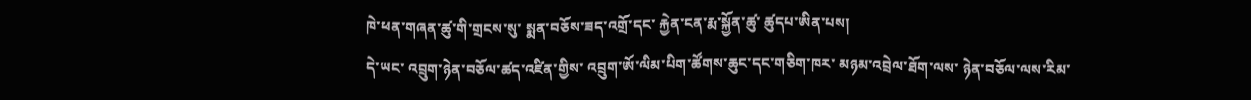ཁེ་ཕན་གཞན་ཚུ་གི་གྲངས་སུ་ སྨན་བཅོས་ཟད་འགྲོ་དང་ རྐྱེན་ངན་རྨ་སྐྱོན་ཚུ་ ཚུདཔ་ཨིན་པས།
དེ་ཡང་ འབྲུག་ཉེན་བཅོལ་ཚད་འཛིན་གྱིས་ འབྲུག་ཨོ་ལིམ་པིག་ཚོགས་ཆུང་དང་གཅིག་ཁར་ མཉམ་འབྲེལ་ཐོག་ལས་ ཉེན་བཅོལ་ལས་རིམ་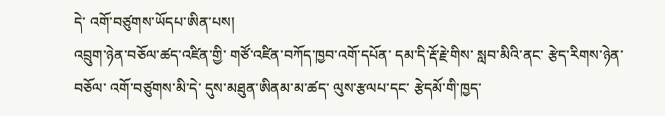དེ་ འགོ་བཙུགས་ཡོདཔ་ཨིན་པས།
འབྲུག་ཉེན་བཅོལ་ཚད་འཛིན་གྱི་ གཙོ་འཛིན་བཀོད་ཁྱབ་འགོ་དཔོན་ དམ་དི་རྡོ་རྗེ་གིས་ སླབ་མིའི་ནང་ རྩེད་རིགས་ཉེན་བཅོལ་ འགོ་བཙུགས་མི་དེ་ དུས་མཐུན་ཨིནམ་མ་ཚད་ ལུས་རྩལཔ་དང་ རྩེདམོ་གི་ཁྱད་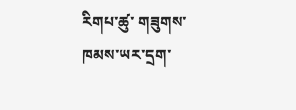རིགཔ་ཚུ་ གཟུགས་ཁམས་ཡར་དྲག་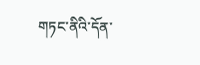གཏང་ནིའི་དོན་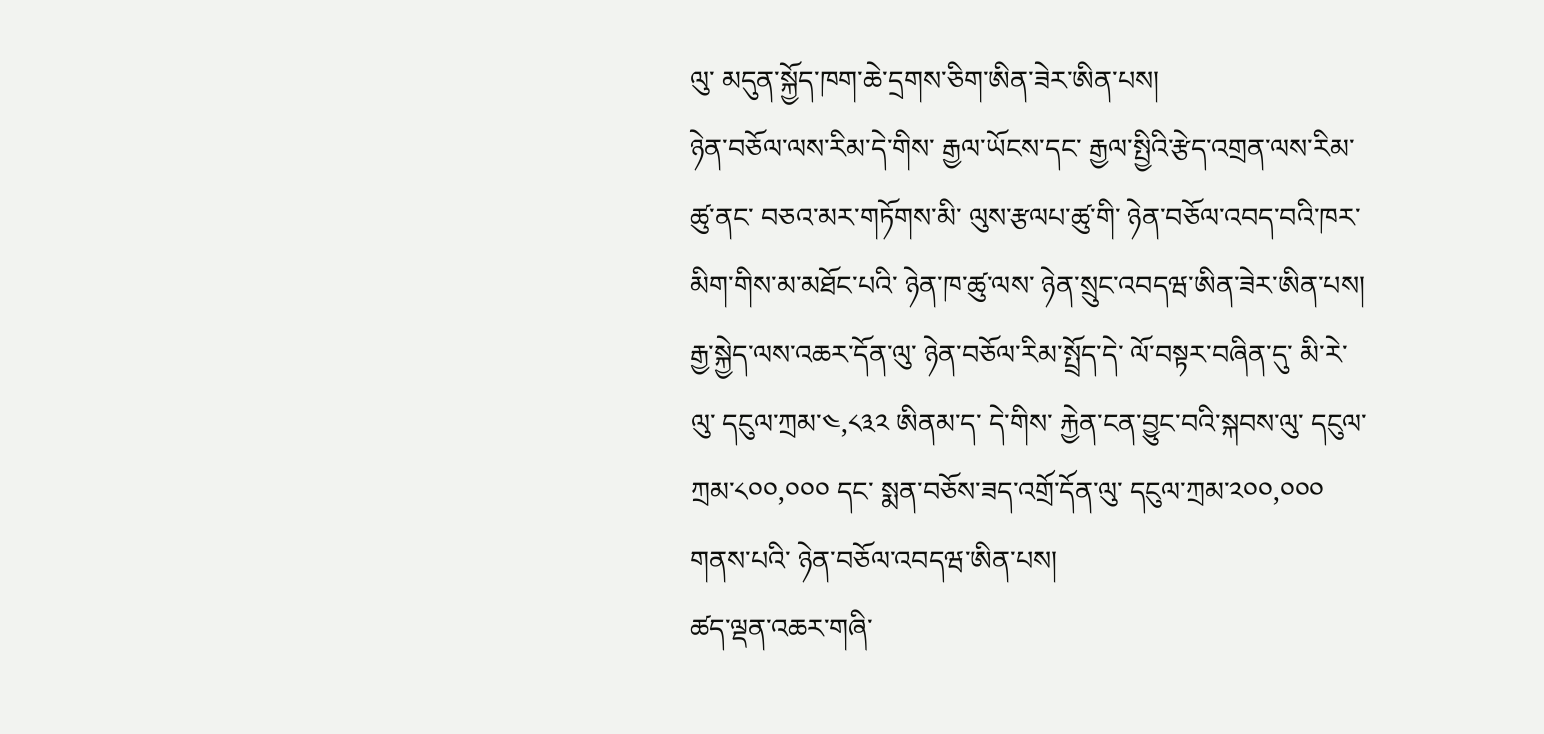ལུ་ མདུན་སྐྱོད་ཁག་ཆེ་དྲགས་ཅིག་ཨིན་ཟེར་ཨིན་པས།
ཉེན་བཅོལ་ལས་རིམ་དེ་གིས་ རྒྱལ་ཡོངས་དང་ རྒྱལ་སྤྱིའི་རྩེད་འགྲན་ལས་རིམ་ཚུ་ནང་ བཅའ་མར་གཏོགས་མི་ ལུས་རྩལཔ་ཚུ་གི་ ཉེན་བཅོལ་འབད་བའི་ཁར་ མིག་གིས་མ་མཐོང་པའི་ ཉེན་ཁ་ཚུ་ལས་ ཉེན་སྲུང་འབདཝ་ཨིན་ཟེར་ཨིན་པས།
རྒྱ་སྐྱེད་ལས་འཆར་དོན་ལུ་ ཉེན་བཅོལ་རིམ་སྤྲོད་དེ་ ལོ་བསྟར་བཞིན་དུ་ མི་རེ་ལུ་ དངུལ་ཀྲམ་༤,༨༣༢ ཨིནམ་ད་ དེ་གིས་ རྐྱེན་ངན་བྱུང་བའི་སྐབས་ལུ་ དངུལ་ཀྲམ་༨༠༠,༠༠༠ དང་ སྨན་བཅོས་ཟད་འགྲོ་དོན་ལུ་ དངུལ་ཀྲམ་༢༠༠,༠༠༠ གནས་པའི་ ཉེན་བཅོལ་འབདཝ་ཨིན་པས།
ཚད་ལྡན་འཆར་གཞི་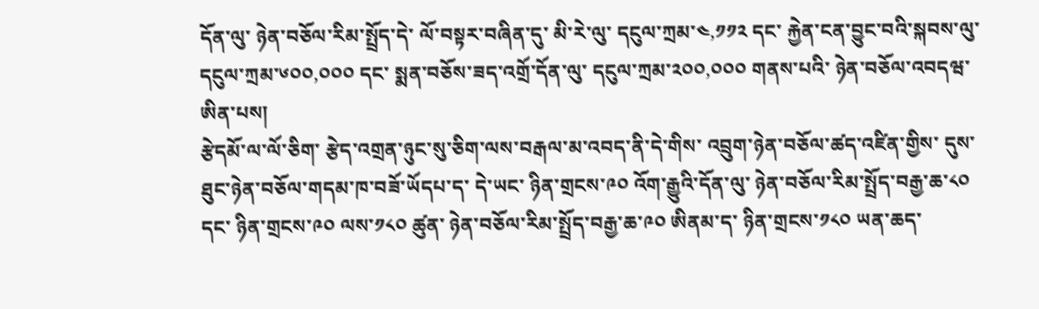དོན་ལུ་ ཉེན་བཅོལ་རིམ་སྤྲོད་དེ་ ལོ་བསྟར་བཞིན་དུ་ མི་རེ་ལུ་ དངུལ་ཀྲམ་༤,༡༡༢ དང་ རྐྱེན་ངན་བྱུང་བའི་སྐབས་ལུ་ དངུལ་ཀྲམ་༦༠༠,༠༠༠ དང་ སྨན་བཅོས་ཟད་འགྲོ་དོན་ལུ་ དངུལ་ཀྲམ་༢༠༠,༠༠༠ གནས་པའི་ ཉེན་བཅོལ་འབདཝ་ཨིན་པས།
རྩེདམོ་ལ་ལོ་ཅིག་ རྩེད་འགྲན་ཉུང་སུ་ཅིག་ལས་བརྒལ་མ་འབད་ནི་དེ་གིས་ འབྲུག་ཉེན་བཅོལ་ཚད་འཛིན་གྱིས་ དུས་ཐུང་ཉེན་བཅོལ་གདམ་ཁ་བཟོ་ཡོདཔ་ད་ དེ་ཡང་ ཉིན་གྲངས་༩༠ འོག་རྒྱུའི་དོན་ལུ་ ཉེན་བཅོལ་རིམ་སྤྲོད་བརྒྱ་ཆ་༨༠ དང་ ཉིན་གྲངས་༩༠ ལས་༡༨༠ ཚུན་ ཉེན་བཅོལ་རིམ་སྤྲོད་བརྒྱ་ཆ་༩༠ ཨིནམ་ད་ ཉིན་གྲངས་༡༨༠ ཡན་ཆད་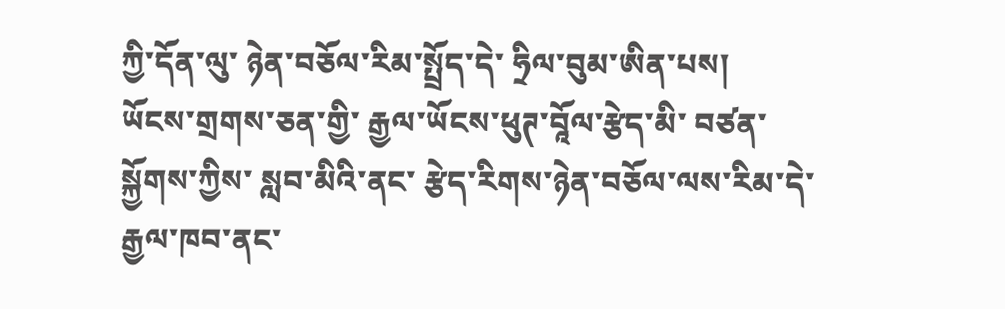ཀྱི་དོན་ལུ་ ཉེན་བཅོལ་རིམ་སྤྲོད་དེ་ ཧྲིལ་བུམ་ཨིན་པས།
ཡོངས་གྲགས་ཅན་གྱི་ རྒྱལ་ཡོངས་ཕུཊ་བཱོལ་རྩེད་མི་ བཙན་སྐྱོགས་ཀྱིས་ སླབ་མིའི་ནང་ རྩེད་རིགས་ཉེན་བཅོལ་ལས་རིམ་དེ་ རྒྱལ་ཁབ་ནང་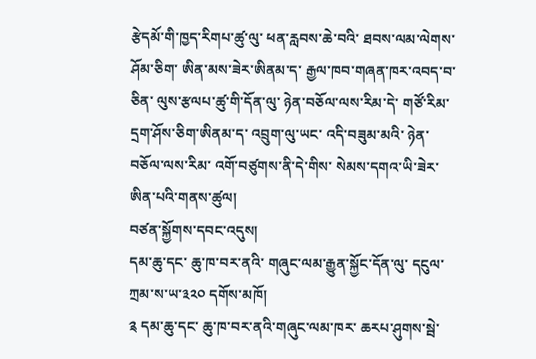རྩེདམོ་གི་ཁྱད་རིགཔ་ཚུ་ལུ་ ཕན་རླབས་ཆེ་བའི་ ཐབས་ལམ་ལེགས་ཤོམ་ཅིག་ ཨིན་མས་ཟེར་ཨིནམ་ད་ རྒྱལ་ཁབ་གཞན་ཁར་འབད་བ་ཅིན་ ལུས་རྩལཔ་ཚུ་གི་དོན་ལུ་ ཉེན་བཅོལ་ལས་རིམ་དེ་ གཙོ་རིམ་དྲག་ཤོས་ཅིག་ཨིནམ་ད་ འབྲུག་ལུ་ཡང་ འདི་བཟུམ་མའི་ ཉེན་བཅོལ་ལས་རིམ་ འགོ་བཙུགས་ནི་དེ་གིས་ སེམས་དགའ་ཡི་ཟེར་ ཨིན་པའི་གནས་ཚུལ།
བཙན་སྐྱོགས་དབང་འདུས།
དམ་ཆུ་དང་ ཆུ་ཁ་བར་ནའི་ གཞུང་ལམ་རྒྱུན་སྐྱོང་དོན་ལུ་ དངུལ་ཀྲམ་ས་ཡ་༣༢༠ དགོས་མཁོ།
༉ དམ་ཆུ་དང་ ཆུ་ཁ་བར་ནའི་གཞུང་ལམ་ཁར་ ཆརཔ་ཤུགས་སྦེ་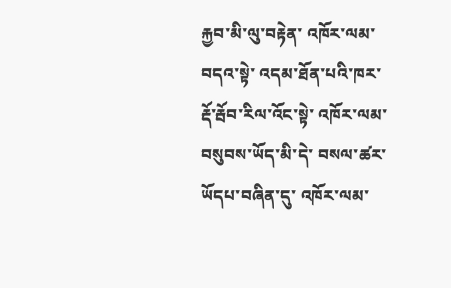རྐྱབ་མི་ལུ་བརྟེན་ འཁོར་ལམ་བདའ་སྟེ་ འདམ་ཐོན་པའི་ཁར་ རྡོ་རྦོབ་རིལ་འོང་སྟེ་ འཁོར་ལམ་བསུབས་ཡོད་མི་དེ་ བསལ་ཚར་ཡོདཔ་བཞིན་དུ་ འཁོར་ལམ་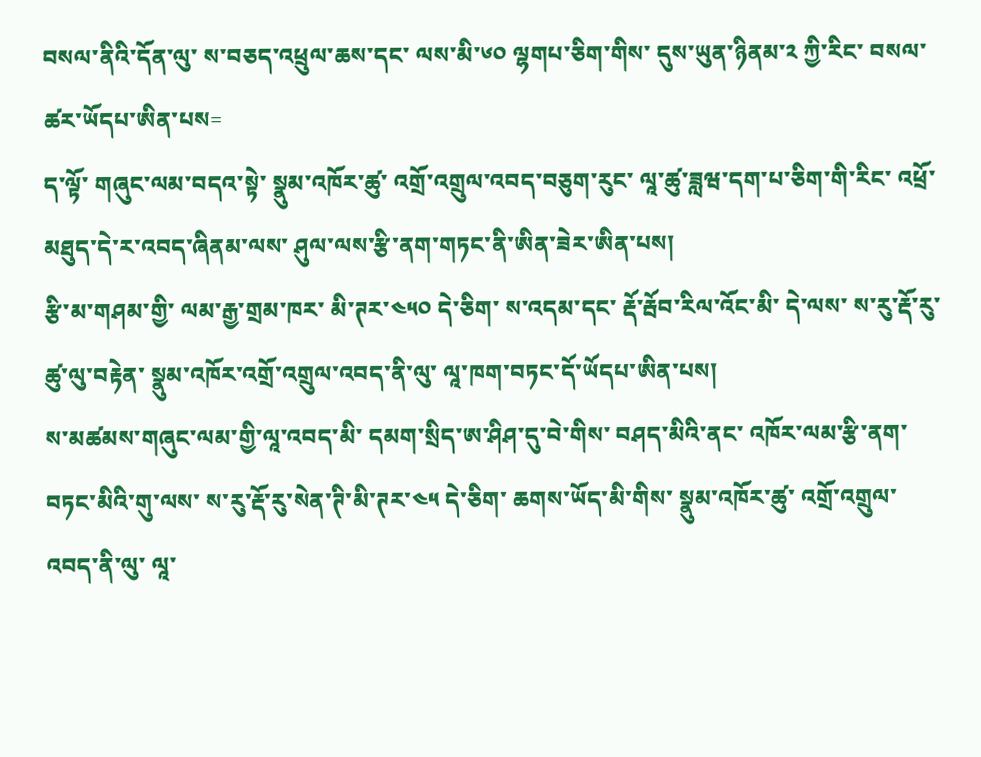བསལ་ནིའི་དོན་ལུ་ ས་བཅད་འཕྲུལ་ཆས་དང་ ལས་མི་༦༠ ལྷགཔ་ཅིག་གིས་ དུས་ཡུན་ཉིནམ་༢ ཀྱི་རིང་ བསལ་ཚར་ཡོདཔ་ཨིན་པས=
ད་ལྟོ་ གཞུང་ལམ་བདའ་སྟེ་ སྣུམ་འཁོར་ཚུ་ འགྲོ་འགྲུལ་འབད་བཅུག་རུང་ ལཱ་ཚུ་ཟླཝ་དག་པ་ཅིག་གི་རིང་ འཕྲོ་མཐུད་དེ་ར་འབད་ཞིནམ་ལས་ ཤུལ་ལས་རྩི་ནག་གཏང་ནི་ཨིན་ཟེར་ཨིན་པས།
རྩི་མ་གཤམ་གྱི་ ལམ་རྒྱ་གྲམ་ཁར་ མི་ཊར་༤༥༠ དེ་ཅིག་ ས་འདམ་དང་ རྡོ་རྦོབ་རིལ་འོང་མི་ དེ་ལས་ ས་རུ་རྡོ་རུ་ཚུ་ལུ་བརྟེན་ སྣུམ་འཁོར་འགྲོ་འགྲུལ་འབད་ནི་ལུ་ ལཱ་ཁག་བཏང་དོ་ཡོདཔ་ཨིན་པས།
ས་མཚམས་གཞུང་ལམ་གྱི་ལཱ་འབད་མི་ དམག་སྲིད་ཨ་ཤིཤ་དུ་བེ་གིས་ བཤད་མིའི་ནང་ འཁོར་ལམ་རྩི་ནག་བཏང་མིའི་གུ་ལས་ ས་རུ་རྡོ་རུ་སེན་ཊི་མི་ཊར་༤༥ དེ་ཅིག་ ཆགས་ཡོད་མི་གིས་ སྣུམ་འཁོར་ཚུ་ འགྲོ་འགྲུལ་འབད་ནི་ལུ་ ལཱ་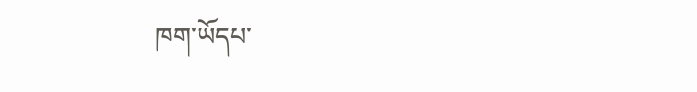ཁག་ཡོདཔ་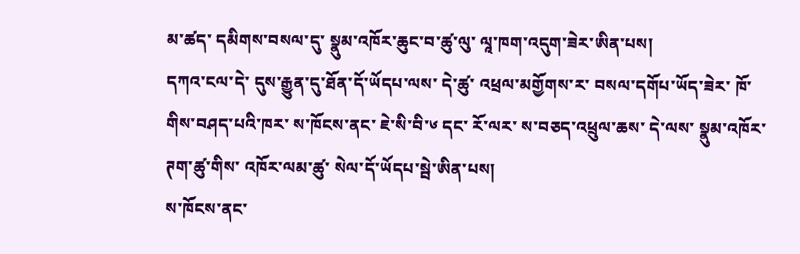མ་ཚད་ དམིགས་བསལ་དུ་ སྣུམ་འཁོར་ཆུང་བ་ཚུ་ལུ་ ལཱ་ཁག་འདུག་ཟེར་ཨིན་པས།
དཀའ་ངལ་དེ་ དུས་རྒྱུན་དུ་ཐོན་དོ་ཡོདཔ་ལས་ དེ་ཚུ་ འཕྲལ་མགྱོགས་ར་ བསལ་དགོཔ་ཡོད་ཟེར་ ཁོ་གིས་བཤད་པའི་ཁར་ ས་ཁོངས་ནང་ ཇེ་སི་བི་༦ དང་ རོ་ལར་ ས་བཅད་འཕྲུལ་ཆས་ དེ་ལས་ སྣུམ་འཁོར་ཊག་ཚུ་གིས་ འཁོར་ལམ་ཚུ་ སེལ་དོ་ཡོདཔ་སྦེ་ཨིན་པས།
ས་ཁོངས་ནང་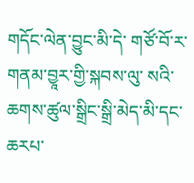གདོང་ལེན་བྱུང་མི་དེ་ གཙོ་བོ་ར་ གནམ་བྱཱར་གྱི་སྐབས་ལུ་ སའི་ཆགས་ཚུལ་སྒྲིང་སྒྲི་མེད་མི་དང་ ཆརཔ་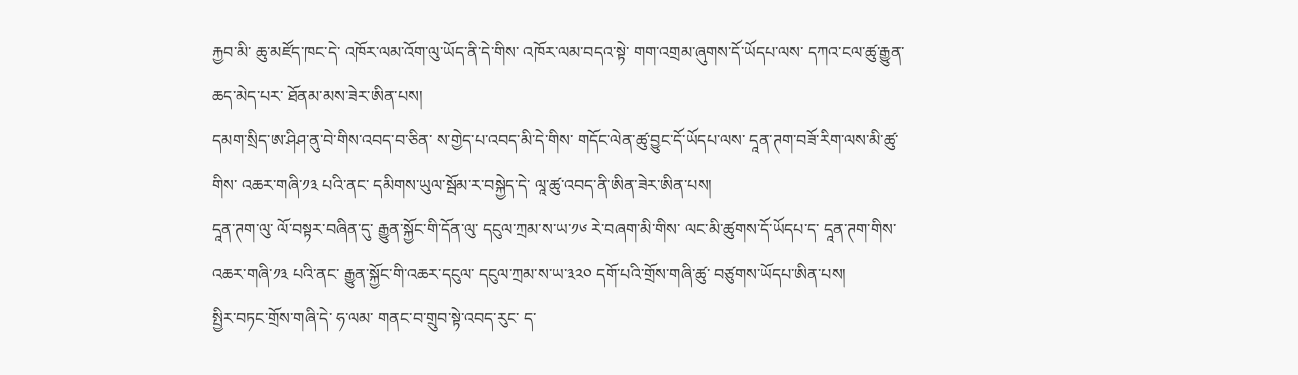རྐྱབ་མི་ ཆུ་མཛོད་ཁང་དེ་ འཁོར་ལམ་འོག་ལུ་ཡོད་ནི་དེ་གིས་ འཁོར་ལམ་བདའ་སྟེ་ གག་འགྲམ་ཞུགས་དོ་ཡོདཔ་ལས་ དཀའ་ངལ་ཚུ་རྒྱུན་ཆད་མེད་པར་ ཐོནམ་མས་ཟེར་ཨིན་པས།
དམག་སྲིད་ཨ་ཤིཤ་ནུ་བེ་གིས་འབད་བ་ཅིན་ ས་གྱེད་པ་འབད་མི་དེ་གིས་ གདོང་ལེན་ཚུ་བྱུང་དོ་ཡོདཔ་ལས་ དཱན་ཊག་བཟོ་རིག་ལས་མི་ཚུ་གིས་ འཆར་གཞི་༡༣ པའི་ནང་ དམིགས་ཡུལ་སྦོམ་ར་བསྐྱེད་དེ་ ལཱ་ཚུ་འབད་ནི་ཨིན་ཟེར་ཨིན་པས།
དཱན་ཊག་ལུ་ ལོ་བསྟར་བཞིན་དུ་ རྒྱུན་སྐྱོང་གི་དོན་ལུ་ དངུལ་ཀྲམ་ས་ཡ་༡༦ རེ་བཞག་མི་གིས་ ལང་མི་ཚུགས་དོ་ཡོདཔ་ད་ དཱན་ཊག་གིས་ འཆར་གཞི་༡༣ པའི་ནང་ རྒྱུན་སྐྱོང་གི་འཆར་དངུལ་ དངུལ་ཀྲམ་ས་ཡ་༣༢༠ དགོ་པའི་གྲོས་གཞི་ཚུ་ བཙུགས་ཡོདཔ་ཨིན་པས།
སྤྱིར་བཏང་གྲོས་གཞི་དེ་ ཧ་ལམ་ གནང་བ་གྲུབ་སྟེ་འབད་རུང་ ད་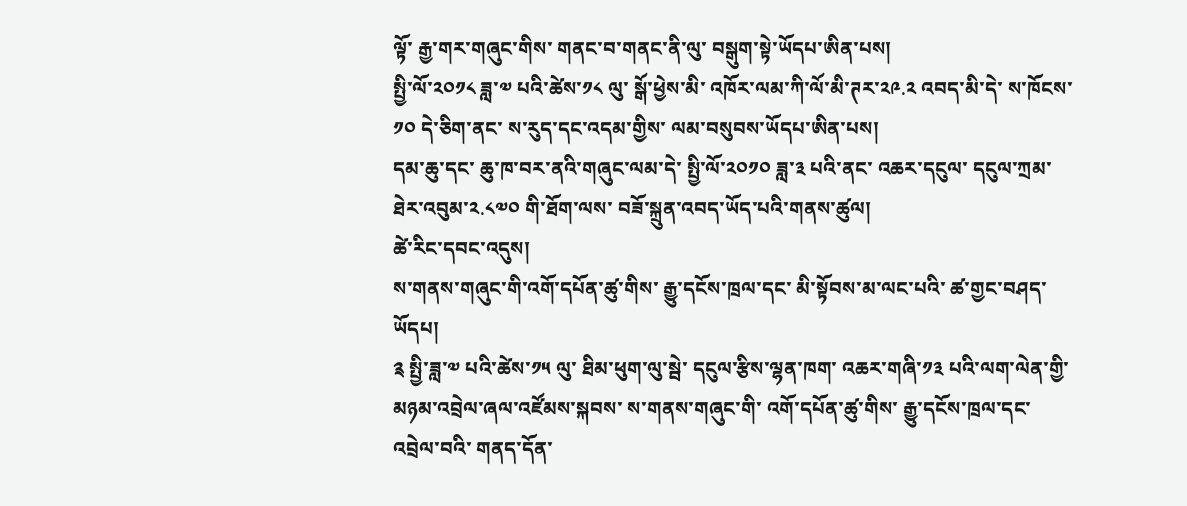ལྟོ་ རྒྱ་གར་གཞུང་གིས་ གནང་བ་གནང་ནི་ལུ་ བསྒུག་སྟེ་ཡོདཔ་ཨིན་པས།
སྤྱི་ལོ་༢༠༡༨ ཟླ་༧ པའི་ཚེས་༡༨ ལུ་ སྒོ་ཕྱེས་མི་ འཁོར་ལམ་ཀི་ལོ་མི་ཊར་༢༩.༢ འབད་མི་དེ་ ས་ཁོངས་༡༠ དེ་ཅིག་ནང་ ས་རུད་དང་འདམ་གྱིས་ ལམ་བསུབས་ཡོདཔ་ཨིན་པས།
དམ་ཆུ་དང་ ཆུ་ཁ་བར་ནའི་གཞུང་ལམ་དེ་ སྤྱི་ལོ་༢༠༡༠ ཟླ་༣ པའི་ནང་ འཆར་དངུལ་ དངུལ་ཀྲམ་ཐེར་འབུམ་༢.༨༧༠ གི་ཐོག་ལས་ བཟོ་སྐྲུན་འབད་ཡོད་པའི་གནས་ཚུལ།
ཚེ་རིང་དབང་འདུས།
ས་གནས་གཞུང་གི་འགོ་དཔོན་ཚུ་གིས་ རྒྱུ་དངོས་ཁྲལ་དང་ མི་སྟོབས་མ་ལང་པའི་ ཚ་གྱང་བཤད་ཡོདཔ།
༉ སྤྱི་ཟླ་༧ པའི་ཚེས་༡༥ ལུ་ ཐིམ་ཕུག་ལུ་སྦེ་ དངུལ་རྩིས་ལྷན་ཁག་ འཆར་གཞི་༡༣ པའི་ལག་ལེན་གྱི་ མཉམ་འབྲེལ་ཞལ་འཛོམས་སྐབས་ ས་གནས་གཞུང་གི་ འགོ་དཔོན་ཚུ་གིས་ རྒྱུ་དངོས་ཁྲལ་དང་འབྲེལ་བའི་ གནད་དོན་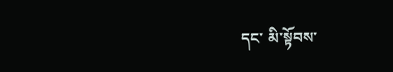དང་ མི་སྟོབས་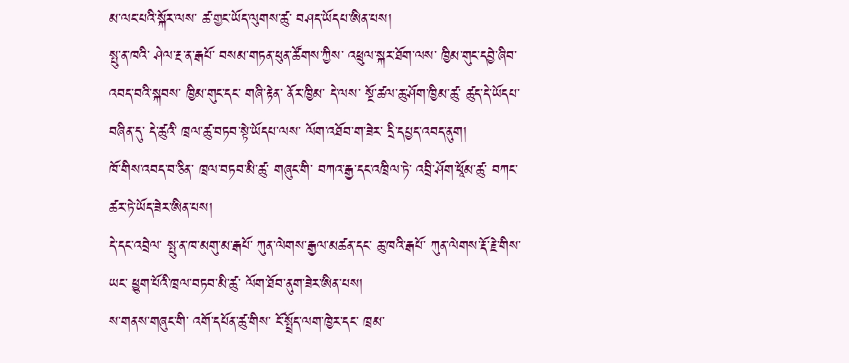མ་ལང་པའི་སྐོར་ལས་ ཚ་གྱང་ཡོད་ལུགས་ཚུ་ བཤད་ཡོདཔ་ཨིན་པས།
སྤུ་ན་ཁའི་ ཤེལ་རྔ་ན་རྒཔོ་ བསམ་གཏན་ཕུན་ཚོགས་ཀྱིས་ འཕྲུལ་སྐར་ཐོག་ལས་ ཁྱིམ་གུང་དབྱེ་ཞིབ་འབད་བའི་སྐབས་ ཁྱིམ་གུང་དང་ གཞི་རྟེན་ ནོར་ཁྱིམ་ དེ་ལས་ སྔོ་ཚལ་ཆུ་ཤོག་ཁྱིམ་ཚུ་ ཚུད་དེ་ཡོདཔ་བཞིན་དུ་ དེ་ཚུའི་ ཁྲལ་ཚུ་བཏབ་སྟེ་ཡོདཔ་ལས་ ལོག་འཐོབ་ག་ཟེར་ དྲི་དཔྱད་འབད་ནུག།
ཁོ་གིས་འབད་བ་ཅིན་ ཁྲལ་བཏབ་མི་ཚུ་ གཞུང་གི་ བཀའ་རྒྱ་དང་འཁྲིལ་ཏེ་ འབྲི་ཤོག་ཕཱོམ་ཚུ་ བཀང་ཚར་ཏེ་ཡོད་ཟེར་ཨིན་པས།
དེ་དང་འབྲེལ་ སྤུ་ན་ཁ་མགུ་མ་རྒཔོ་ ཀུན་ལེགས་རྒྱལ་མཚན་དང་ ཆུ་ཁའི་རྒཔོ་ ཀུན་ལེགས་རྡོ་རྗེ་གིས་ཡང་ ཕྱུག་པོའི་ཁྲལ་བཏབ་མི་ཚུ་ ལོག་ཐོབ་ནུག་ཟེར་ཨིན་པས།
ས་གནས་གཞུང་གི་ འགོ་དཔོན་ཚུ་གིས་ ངོ་སྤྲོད་ལག་ཁྱེར་དང་ ཁྲམ་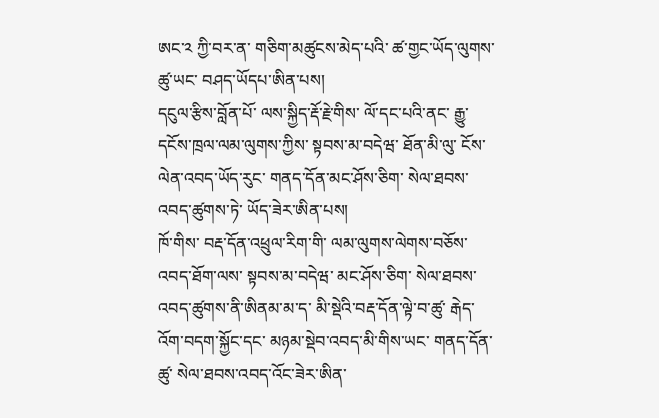ཨང་༢ ཀྱི་བར་ན་ གཅིག་མཚུངས་མེད་པའི་ ཚ་གྱང་ཡོད་ལུགས་ཚུ་ཡང་ བཤད་ཡོདཔ་ཨིན་པས།
དངུལ་རྩིས་བློན་པོ་ ལས་སྐྱིད་རྡོ་རྗེ་གིས་ ལོ་དང་པའི་ནང་ རྒྱུ་དངོས་ཁྲལ་ལམ་ལུགས་ཀྱིས་ སྟབས་མ་བདེཝ་ ཐོན་མི་ལུ་ ངོས་ལེན་འབད་ཡོད་རུང་ གནད་དོན་མང་ཤོས་ཅིག་ སེལ་ཐབས་འབད་ཚུགས་ཏེ་ ཡོད་ཟེར་ཨིན་པས།
ཁོ་གིས་ བརྡ་དོན་འཕྲུལ་རིག་གི་ ལམ་ལུགས་ལེགས་བཅོས་འབད་ཐོག་ལས་ སྟབས་མ་བདེཝ་ མང་ཤོས་ཅིག་ སེལ་ཐབས་འབད་ཚུགས་ནི་ཨིནམ་མ་ད་ མི་སྡེའི་བརྡ་དོན་ལྟེ་བ་ཚུ་ རྒེད་འོག་བདག་སྐྱོང་དང་ མཉམ་སྡེབ་འབད་མི་གིས་ཡང་ གནད་དོན་ཚུ་ སེལ་ཐབས་འབད་འོང་ཟེར་ཨིན་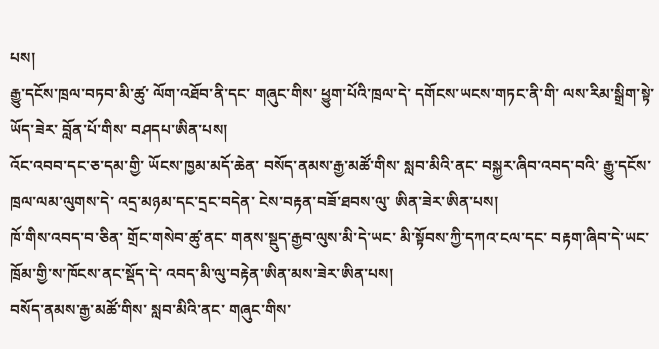པས།
རྒྱུ་དངོས་ཁྲལ་བཏབ་མི་ཚུ་ ལོག་འཐོབ་ནི་དང་ གཞུང་གིས་ ཕྱུག་པོའི་ཁྲལ་དེ་ དགོངས་ཡངས་གཏང་ནི་གི་ ལས་རིམ་སྒྲིག་སྟེ་ཡོད་ཟེར་ བློན་པོ་གིས་ བཤདཔ་ཨིན་པས།
འོང་འབབ་དང་ཅ་དམ་གྱི་ ཡོངས་ཁྱམ་མདོ་ཆེན་ བསོད་ནམས་རྒྱ་མཚོ་གིས་ སླབ་མིའི་ནང་ བསྐྱར་ཞིབ་འབད་བའི་ རྒྱུ་དངོས་ཁྲལ་ལམ་ལུགས་དེ་ འདྲ་མཉམ་དང་དྲང་བདེན་ ངེས་བརྟན་བཟོ་ཐབས་ལུ་ ཨིན་ཟེར་ཨིན་པས།
ཁོ་གིས་འབད་བ་ཅིན་ གྲོང་གསེབ་ཚུ་ནང་ གནས་སྡུད་རྒྱབ་ལུས་མི་དེ་ཡང་ མི་སྟོབས་ཀྱི་དཀའ་ངལ་དང་ བརྟག་ཞིབ་དེ་ཡང་ ཁྲོམ་གྱི་ས་ཁོངས་ནང་སྡོད་དེ་ འབད་མི་ལུ་བརྟེན་ཨིན་མས་ཟེར་ཨིན་པས།
བསོད་ནམས་རྒྱ་མཚོ་གིས་ སླབ་མིའི་ནང་ གཞུང་གིས་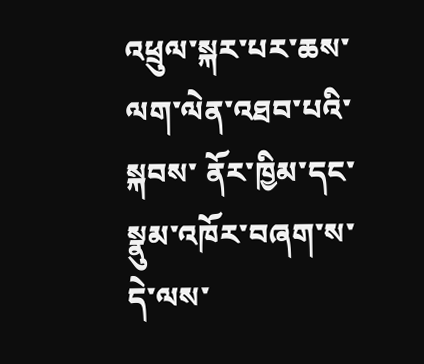འཕྲུལ་སྐར་པར་ཆས་ ལག་ལེན་འཐབ་པའི་སྐབས་ ནོར་ཁྱིམ་དང་ སྣུམ་འཁོར་བཞག་ས་ དེ་ལས་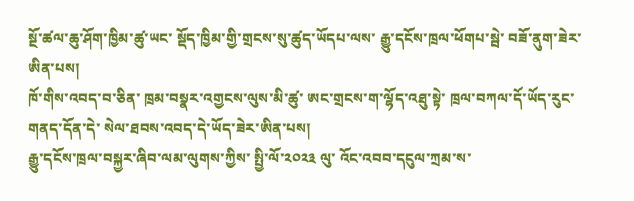སྔོ་ཚལ་ཆུ་ཤོག་ཁྱིམ་ཚུ་ཡང་ སྡོད་ཁྱིམ་གྱི་གྲངས་སུ་ཚུད་ཡོདཔ་ལས་ རྒྱུ་དངོས་ཁྲལ་ཕོགཔ་སྦེ་ བཟོ་ནུག་ཟེར་ཨིན་པས།
ཁོ་གིས་འབད་བ་ཅིན་ ཁྲམ་བསྣར་འགྱངས་ལུས་མི་ཚུ་ ཨང་གྲངས་ག་ལྷོད་འཐུ་སྟེ་ ཁྲལ་བཀལ་དོ་ཡོད་རུང་ གནད་དོན་དེ་ སེལ་ཐབས་འབད་དེ་ཡོད་ཟེར་ཨིན་པས།
རྒྱུ་དངོས་ཁྲལ་བསྐྱར་ཞིབ་ལམ་ལུགས་ཀྱིས་ སྤྱི་ལོ་༢༠༢༣ ལུ་ འོང་འབབ་དངུལ་ཀྲམ་ས་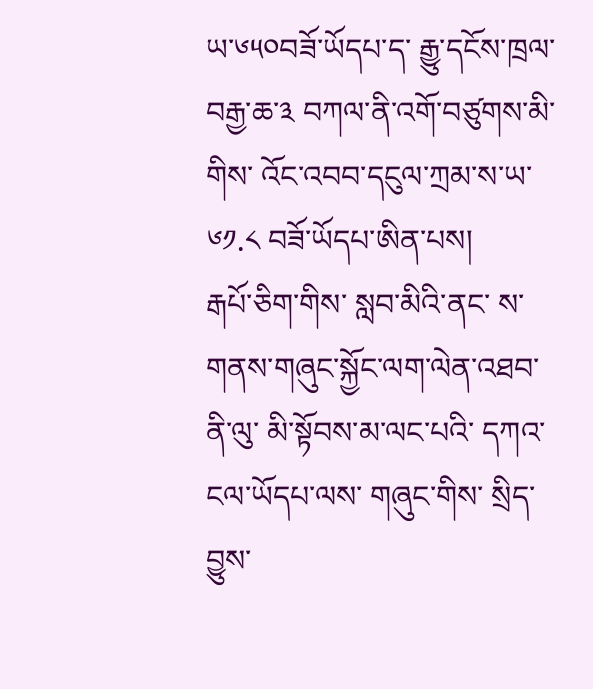ཡ་༦༥༠བཟོ་ཡོདཔ་ད་ རྒྱུ་དངོས་ཁྲལ་བརྒྱ་ཆ་༣ བཀལ་ནི་འགོ་བཙུགས་མི་གིས་ འོང་འབབ་དངུལ་ཀྲམ་ས་ཡ་༦༡.༨ བཟོ་ཡོདཔ་ཨིན་པས།
རྒཔོ་ཅིག་གིས་ སླབ་མིའི་ནང་ ས་གནས་གཞུང་སྐྱོང་ལག་ལེན་འཐབ་ནི་ལུ་ མི་སྟོབས་མ་ལང་པའི་ དཀའ་ངལ་ཡོདཔ་ལས་ གཞུང་གིས་ སྲིད་བྱུས་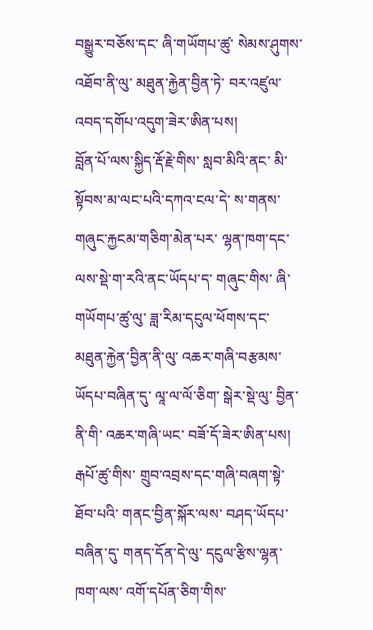བསྒྱུར་བཅོས་དང་ ཞི་གཡོགཔ་ཚུ་ སེམས་ཤུགས་འཐོབ་ནི་ལུ་ མཐུན་རྐྱེན་བྱིན་ཏེ་ བར་འཛུལ་འབད་དགོཔ་འདུག་ཟེར་ཨིན་པས།
བློན་པོ་ལས་སྐྱིད་རྡོ་རྗེ་གིས་ སླབ་མིའི་ནང་ མི་སྟོབས་མ་ལང་པའི་དཀའ་ངལ་དེ་ ས་གནས་གཞུང་རྐྱངམ་གཅིག་མེན་པར་ ལྷན་ཁག་དང་ ལས་སྡེ་ག་རའི་ནང་ཡོདཔ་ད་ གཞུང་གིས་ ཞི་གཡོགཔ་ཚུ་ལུ་ ཟླ་རིམ་དངུལ་ཕོགས་དང་ མཐུན་རྐྱེན་བྱིན་ནི་ལུ་ འཆར་གཞི་བརྩམས་ཡོདཔ་བཞིན་དུ་ ལཱ་ལ་ལོ་ཅིག་ སྒེར་སྡེ་ལུ་ བྱིན་ནི་གི་ འཆར་གཞི་ཡང་ བཟོ་དོ་ཟེར་ཨིན་པས།
རྒཔོ་ཚུ་གིས་ གྲུབ་འབྲས་དང་གཞི་བཞག་སྟེ་ཐོབ་པའི་ གནང་བྱིན་སྐོར་ལས་ བཤད་ཡོདཔ་བཞིན་དུ་ གནད་དོན་དེ་ལུ་ དངུལ་རྩིས་ལྷན་ཁག་ལས་ འགོ་དཔོན་ཅིག་གིས་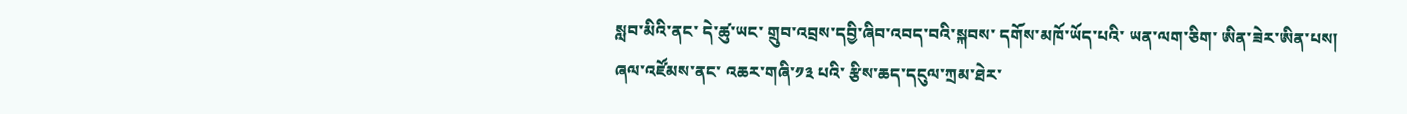སླབ་མིའི་ནང་ དེ་ཚུ་ཡང་ གྲུབ་འབྲས་དབྱི་ཞིབ་འབད་བའི་སྐབས་ དགོས་མཁོ་ཡོད་པའི་ ཡན་ལག་ཅིག་ ཨིན་ཟེར་ཨིན་པས།
ཞལ་འཛོམས་ནང་ འཆར་གཞི་༡༣ པའི་ རྩིས་ཆད་དངུལ་ཀྲམ་ཐེར་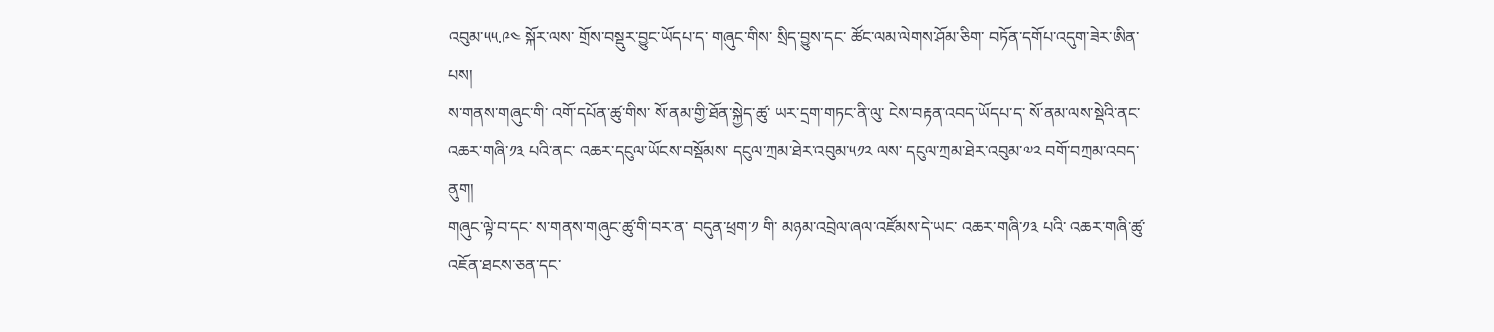འབུམ་༥༥.༩༤ སྐོར་ལས་ གྲོས་བསྡུར་བྱུང་ཡོདཔ་ད་ གཞུང་གིས་ སྲིད་བྱུས་དང་ ཚོང་ལམ་ལེགས་ཤོམ་ཅིག་ བཏོན་དགོཔ་འདུག་ཟེར་ཨིན་པས།
ས་གནས་གཞུང་གི་ འགོ་དཔོན་ཚུ་གིས་ སོ་ནམ་གྱི་ཐོན་སྐྱེད་ཚུ་ ཡར་དྲག་གཏང་ནི་ལུ་ ངེས་བརྟན་འབད་ཡོདཔ་ད་ སོ་ནམ་ལས་སྡེའི་ནང་ འཆར་གཞི་༡༣ པའི་ནང་ འཆར་དངུལ་ཡོངས་བསྡོམས་ དངུལ་ཀྲམ་ཐེར་འབུམ་༥༡༢ ལས་ དངུལ་ཀྲམ་ཐེར་འབུམ་༧༢ བགོ་བཀྲམ་འབད་ནུག།
གཞུང་ལྟེ་བ་དང་ ས་གནས་གཞུང་ཚུ་གི་བར་ན་ བདུན་ཕྲག་༡ གི་ མཉམ་འབྲེལ་ཞལ་འཛོམས་དེ་ཡང་ འཆར་གཞི་༡༣ པའི་ འཆར་གཞི་ཚུ་ འཇོན་ཐངས་ཅན་དང་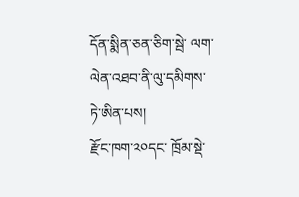དོན་སྨིན་ཅན་ཅིག་སྦེ་ ལག་ལེན་འཐབ་ནི་ལུ་དམིགས་ཏེ་ཨིན་པས།
རྫོང་ཁག་༢༠དང་ ཁྲོམ་སྡེ་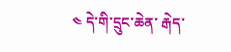༤ དེ་གི་དྲུང་ཆེན་ རྒེད་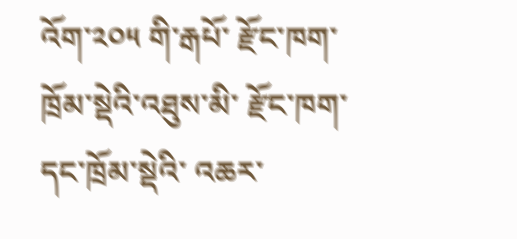འོག་༢༠༥ གི་རྒཔོ་ རྫོང་ཁག་ཁྲོམ་སྡེའི་འཐུས་མི་ རྫོང་ཁག་དང་ཁྲོམ་སྡེའི་ འཆར་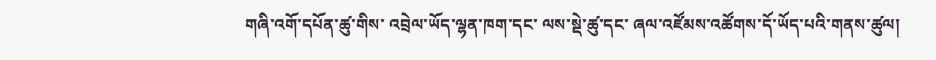གཞི་འགོ་དཔོན་ཚུ་གིས་ འབྲེལ་ཡོད་ལྷན་ཁག་དང་ ལས་སྡེ་ཚུ་དང་ ཞལ་འཛོམས་འཚོགས་དོ་ཡོད་པའི་གནས་ཚུལ།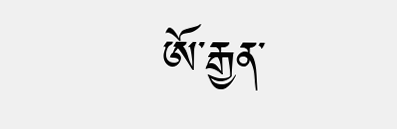ཨོ་རྒྱན་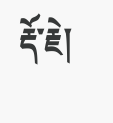རྡོ་རྗེ།